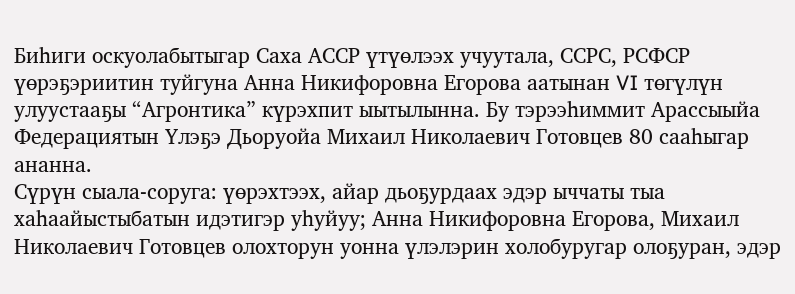Биһиги оскуолабытыгар Саха АССР үтүөлээх учуутала, ССРС, РСФСР үөрэҕэриитин туйгуна Анна Никифоровна Егорова аатынан VI төгүлүн улуустааҕы “Агронтика” күрэхпит ыытылынна. Бу тэрээһиммит Арассыыйа Федерациятын Үлэҕэ Дьоруойа Михаил Николаевич Готовцев 80 сааһыгар ананна.
Сүрүн сыала-соруга: үөрэхтээх, айар дьоҕурдаах эдэр ыччаты тыа хаһаайыстыбатын идэтигэр уһуйуу; Анна Никифоровна Егорова, Михаил Николаевич Готовцев олохторун уонна үлэлэрин холобуругар олоҕуран, эдэр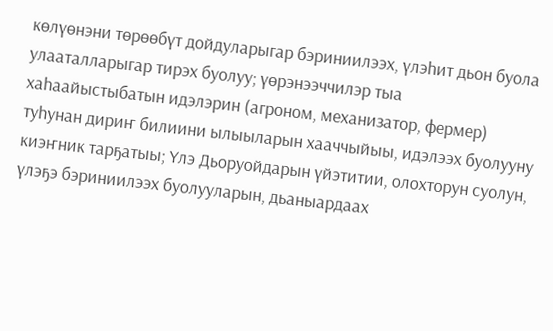көлүөнэни төрөөбүт дойдуларыгар бэриниилээх, үлэһит дьон буола улааталларыгар тирэх буолуу; үөрэнээччилэр тыа хаһаайыстыбатын идэлэрин (агроном, механизатор, фермер) туһунан дириҥ билиини ылыыларын хааччыйыы, идэлээх буолууну киэҥник тарҕатыы; Үлэ Дьоруойдарын үйэтитии, олохторун суолун, үлэҕэ бэриниилээх буолууларын, дьаныардаах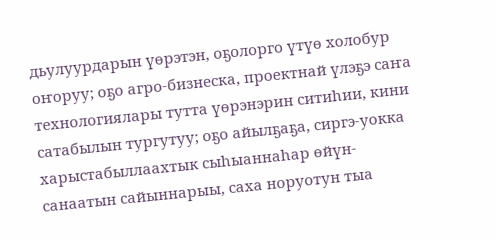дьулуурдарын үөрэтэн, оҕолорго үтүө холобур оҥоруу; оҕо агро-бизнеска, проектнай үлэҕэ саҥа технологиялары тутта үөрэнэрин ситиһии, кини сатабылын тургутуу; оҕо айылҕаҕа, сиргэ-уокка харыстабыллаахтык сыһыаннаһар өйүн-санаатын сайыннарыы, саха норуотун тыа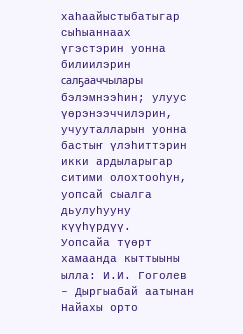хаһаайыстыбатыгар сыһыаннаах үгэстэрин уонна билиилэрин салҕааччылары бэлэмнээһин; улуус үөрэнээччилэрин, учууталларын уонна бастыҥ үлэһиттэрин икки ардыларыгар ситими олохтооһун, уопсай сыалга дьулуһууну күүһүрдүү.
Уопсайа түөрт хамаанда кыттыыны ылла: И.И. Гоголев – Дыргыабай аатынан Найахы орто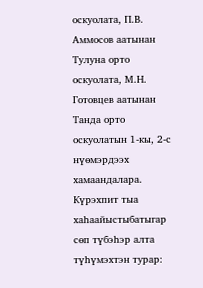оскуолата, П.В. Аммосов аатынан Тулуна орто оскуолата, М.Н. Готовцев аатынан Танда орто оскуолатын 1-кы, 2-с нүөмэрдээх хамаандалара.
Күрэхпит тыа хаһаайыстыбатыгар сөп түбэһэр алта түһүмэхтэн турар: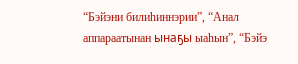“Бэйэни билиһиннэрии”, “Анал аппараатынан ынаҕы ыаһын”, “Бэйэ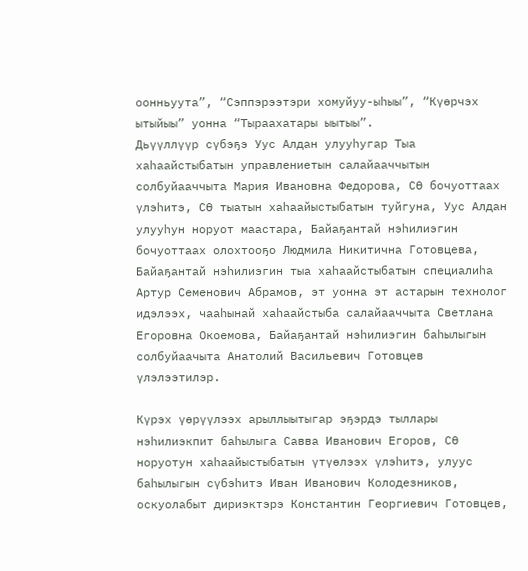оонньуута”, “Сэппэрээтэри хомуйуу-ыһыы”, “Күөрчэх ытыйыы” уонна “Тыраахатары ыытыы”.
Дьүүллүүр сүбэҕэ Уус Алдан улууһугар Тыа хаһаайстыбатын управлениетын салайааччытын солбуйааччыта Мария Ивановна Федорова, СӨ бочуоттаах үлэһитэ, СӨ тыатын хаһаайыстыбатын туйгуна, Уус Алдан улууһун норуот маастара, Байаҕантай нэһилиэгин бочуоттаах олохтооҕо Людмила Никитична Готовцева, Байаҕантай нэһилиэгин тыа хаһаайстыбатын специалиһа Артур Семенович Абрамов, эт уонна эт астарын технолог идэлээх, чааһынай хаһаайстыба салайааччыта Светлана Егоровна Окоемова, Байаҕантай нэһилиэгин баһылыгын солбуйаачыта Анатолий Васильевич Готовцев үлэлээтилэр.

Күрэх үөрүүлээх арыллыытыгар эҕэрдэ тыллары нэһилиэкпит баһылыга Савва Иванович Егоров, СӨ норуотун хаһаайыстыбатын үтүөлээх үлэһитэ, улуус баһылыгын сүбэһитэ Иван Иванович Колодезников, оскуолабыт дириэктэрэ Константин Георгиевич Готовцев,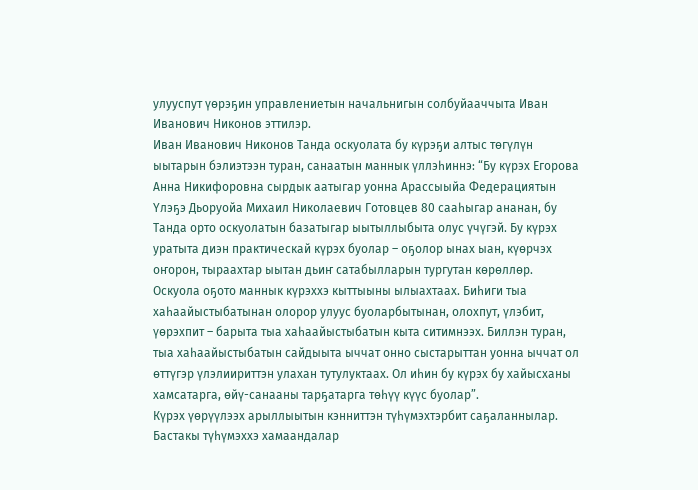улууспут үөрэҕин управлениетын начальнигын солбуйааччыта Иван Иванович Никонов эттилэр.
Иван Иванович Никонов Танда оскуолата бу күрэҕи алтыс төгүлүн ыытарын бэлиэтээн туран, санаатын маннык үллэһиннэ: “Бу күрэх Егорова Анна Никифоровна сырдык аатыгар уонна Арассыыйа Федерациятын Үлэҕэ Дьоруойа Михаил Николаевич Готовцев 80 сааһыгар ананан, бу Танда орто оскуолатын базатыгар ыытыллыбыта олус үчүгэй. Бу күрэх уратыта диэн практическай күрэх буолар – оҕолор ынах ыан, күөрчэх оҥорон, тыраахтар ыытан дьиҥ сатабылларын тургутан көрөллөр. Оскуола оҕото маннык күрэххэ кыттыыны ылыахтаах. Биһиги тыа хаһаайыстыбатынан олорор улуус буоларбытынан, олохпут, үлэбит, үөрэхпит – барыта тыа хаһаайыстыбатын кыта ситимнээх. Биллэн туран, тыа хаһаайыстыбатын сайдыыта ыччат онно сыстарыттан уонна ыччат ол өттүгэр үлэлиириттэн улахан тутулуктаах. Ол иһин бу күрэх бу хайысханы хамсатарга, өйү-санааны тарҕатарга төһүү күүс буолар”.
Күрэх үөрүүлээх арыллыытын кэнниттэн түһүмэхтэрбит саҕаланнылар. Бастакы түһүмэххэ хамаандалар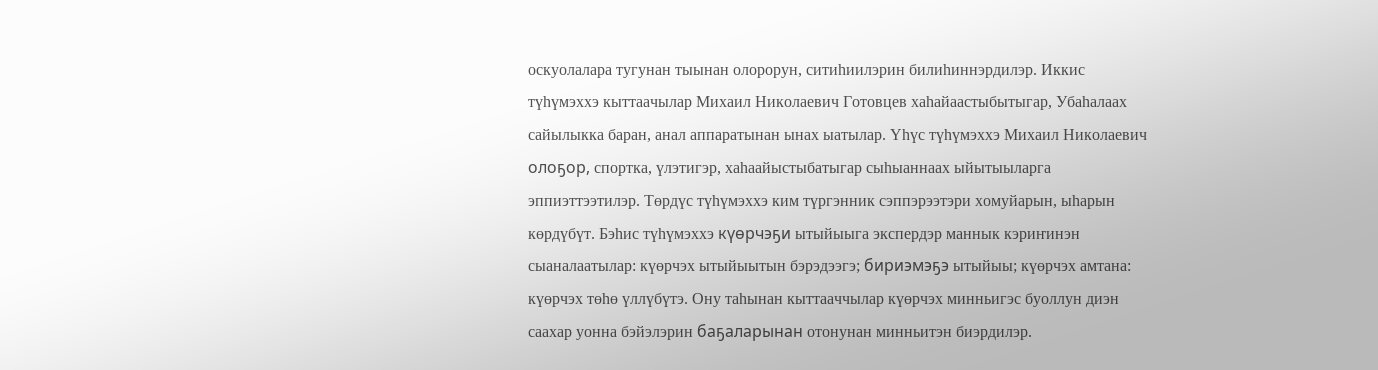оскуолалара тугунан тыынан олорорун, ситиһиилэрин билиһиннэрдилэр. Иккис түһүмэххэ кыттаачылар Михаил Николаевич Готовцев хаһайаастыбытыгар, Убаһалаах сайылыкка баран, анал аппаратынан ынах ыатылар. Үһүс түһүмэххэ Михаил Николаевич олоҕор, спортка, үлэтигэр, хаһаайыстыбатыгар сыһыаннаах ыйытыыларга эппиэттээтилэр. Төрдүс түһүмэххэ ким түргэнник сэппэрээтэри хомуйарын, ыһарын көрдүбүт. Бэһис түһүмэххэ күөрчэҕи ытыйыыга экспердэр маннык кэриҥинэн сыаналаатылар: күөрчэх ытыйыытын бэрэдээгэ; бириэмэҕэ ытыйыы; күөрчэх амтана: күөрчэх төһө үллүбүтэ. Ону таһынан кыттааччылар күөрчэх минньигэс буоллун диэн саахар уонна бэйэлэрин баҕаларынан отонунан минньитэн биэрдилэр.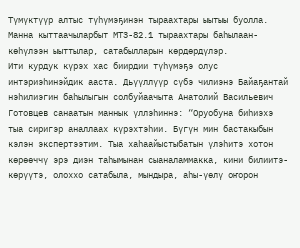Түмүктүүр алтыс түһүмэҕинэн тыраахтары ыытыы буолла. Манна кыттаачыларбыт МТЗ-82.1 тыраахтары баһылаан-көһүлээн ыыттылар, сатабылларын көрдөрдүлэр.
Ити курдук күрэх хас биирдии түһүмэҕэ олус интэриэһинэйдик ааста. Дьүүллүүр сүбэ чилиэнэ Байаҕантай нэһилиэгин баһылыгын солбуйаачыта Анатолий Васильевич Готовцев санаатын маннык үллэһиннэ: “Оруобуна биһиэхэ тыа сиригэр аналлаах күрэхтэһии. Бүгүн мин бастакыбын кэлэн экспертээтим. Тыа хаһаайыстыбатын үлэһитэ хотон көрөөччү эрэ диэн таһымынан сыаналаммакка, кини билиитэ-көрүүтэ, олоххо сатабыла, мындыра, аһы-үөлү оҥорон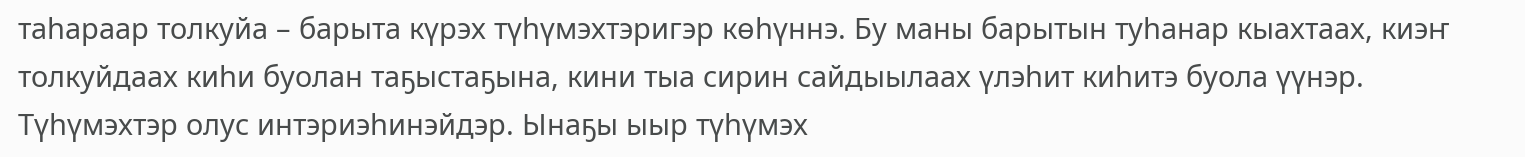таһараар толкуйа – барыта күрэх түһүмэхтэригэр көһүннэ. Бу маны барытын туһанар кыахтаах, киэҥ толкуйдаах киһи буолан таҕыстаҕына, кини тыа сирин сайдыылаах үлэһит киһитэ буола үүнэр. Түһүмэхтэр олус интэриэһинэйдэр. Ынаҕы ыыр түһүмэх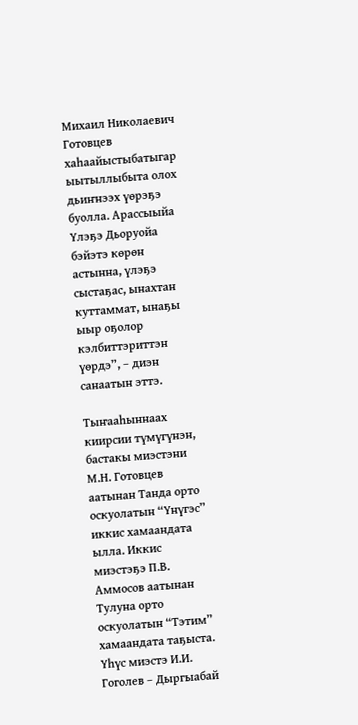Михаил Николаевич Готовцев хаһаайыстыбатыгар ыытыллыбыта олох дьиҥнээх үөрэҕэ буолла. Арассыыйа Үлэҕэ Дьоруойа бэйэтэ көрөн астынна, үлэҕэ сыстаҕас, ынахтан куттаммат, ынаҕы ыыр оҕолор кэлбиттэриттэн үөрдэ”, – диэн санаатын эттэ.

Тыҥааһыннаах киирсии түмүгүнэн, бастакы миэстэни М.Н. Готовцев аатынан Танда орто оскуолатын “Үнүгэс” иккис хамаандата ылла. Иккис миэстэҕэ П.В. Аммосов аатынан Тулуна орто оскуолатын “Тэтим” хамаандата таҕыста. Үһүс миэстэ И.И. Гоголев – Дыргыабай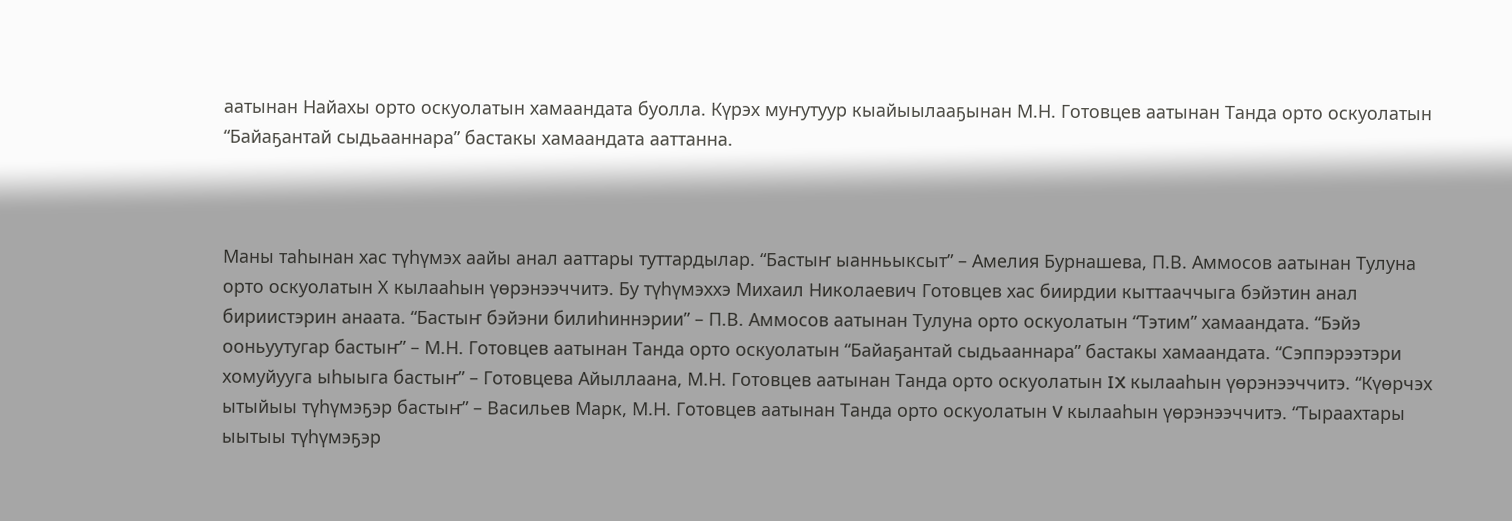аатынан Найахы орто оскуолатын хамаандата буолла. Күрэх муҥутуур кыайыылааҕынан М.Н. Готовцев аатынан Танда орто оскуолатын “Байаҕантай сыдьааннара” бастакы хамаандата ааттанна.



Маны таһынан хас түһүмэх аайы анал ааттары туттардылар. “Бастыҥ ыанньыксыт” – Амелия Бурнашева, П.В. Аммосов аатынан Тулуна орто оскуолатын Х кылааһын үөрэнээччитэ. Бу түһүмэххэ Михаил Николаевич Готовцев хас биирдии кыттааччыга бэйэтин анал бириистэрин анаата. “Бастыҥ бэйэни билиһиннэрии” – П.В. Аммосов аатынан Тулуна орто оскуолатын “Тэтим” хамаандата. “Бэйэ ооньуутугар бастыҥ” – М.Н. Готовцев аатынан Танда орто оскуолатын “Байаҕантай сыдьааннара” бастакы хамаандата. “Сэппэрээтэри хомуйууга ыһыыга бастыҥ” – Готовцева Айыллаана, М.Н. Готовцев аатынан Танда орто оскуолатын IX кылааһын үөрэнээччитэ. “Күөрчэх ытыйыы түһүмэҕэр бастыҥ” – Васильев Марк, М.Н. Готовцев аатынан Танда орто оскуолатын V кылааһын үөрэнээччитэ. “Тыраахтары ыытыы түһүмэҕэр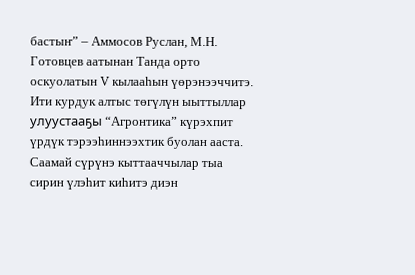бастыҥ” – Аммосов Руслан, М.Н. Готовцев аатынан Танда орто оскуолатын V кылааһын үөрэнээччитэ.
Ити курдук алтыс төгүлүн ыыттыллар улуустааҕы “Агронтика” күрэхпит үрдүк тэрээһиннээхтик буолан ааста. Саамай сүрүнэ кыттааччылар тыа сирин үлэһит киһитэ диэн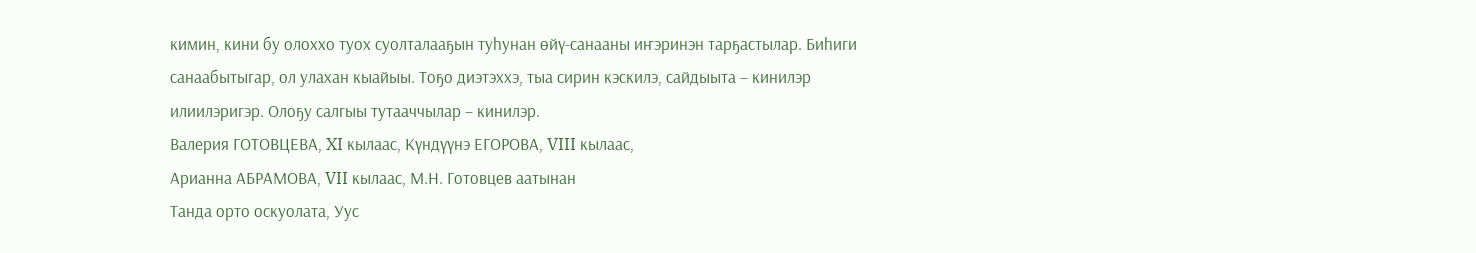кимин, кини бу олоххо туох суолталааҕын туһунан өйү-санааны иҥэринэн тарҕастылар. Биһиги санаабытыгар, ол улахан кыайыы. Тоҕо диэтэххэ, тыа сирин кэскилэ, сайдыыта – кинилэр илиилэригэр. Олоҕу салгыы тутааччылар – кинилэр.
Валерия ГОТОВЦЕВА, XI кылаас, Күндүүнэ ЕГОРОВА, VIII кылаас,
Арианна АБРАМОВА, VII кылаас, М.Н. Готовцев аатынан
Танда орто оскуолата, Уус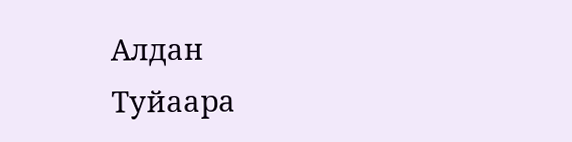Алдан
Туйаара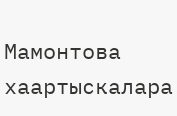Мамонтова хаартыскалара